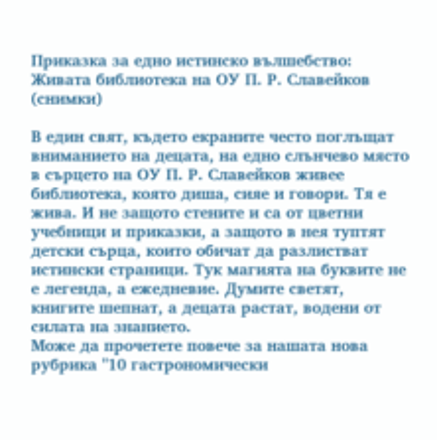Приказка за едно истинско вълшебство: Живата библиотека на ОУ П. Р. Славейков (снимки)

В един свят, където екраните често поглъщат вниманието на децата, на едно слънчево място в сърцето на ОУ П. Р. Славейков живее библиотека, която диша, сияе и говори. Тя е жива. И не защото стените и са от цветни учебници и приказки, а защото в нея туптят детски сърца, които обичат да разлистват истински страници. Тук магията на буквите не е легенда, а ежедневие. Думите светят, книгите шепнат, а децата растат, водени от силата на знанието.
Може да прочетете повече за нашата нова рубрика "10 гастрономически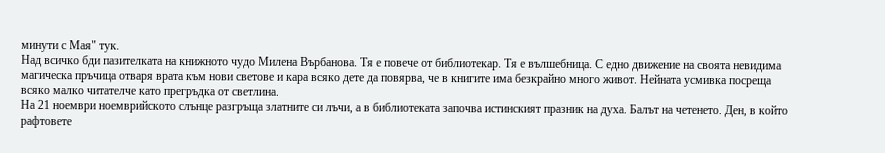минути с Мая" тук.
Над всичко бди пазителката на книжното чудо Милена Върбанова. Тя е повече от библиотекар. Тя е вълшебница. С едно движение на своята невидима магическа пръчица отваря врата към нови светове и кара всяко дете да повярва, че в книгите има безкрайно много живот. Нейната усмивка посреща всяко малко читателче като прегръдка от светлина.
На 21 ноември ноемврийското слънце разгръща златните си лъчи, а в библиотеката започва истинският празник на духа. Балът на четенето. Ден, в който рафтовете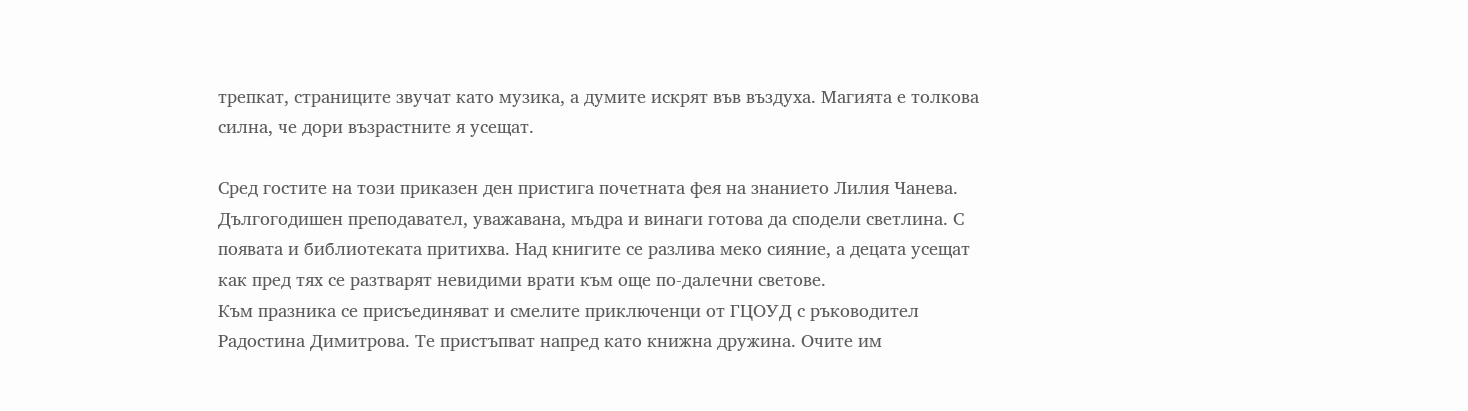трепкат, страниците звучат като музика, а думите искрят във въздуха. Магията е толкова силна, че дори възрастните я усещат.

Сред гостите на този приказен ден пристига почетната фея на знанието Лилия Чанева. Дългогодишен преподавател, уважавана, мъдра и винаги готова да сподели светлина. С появата и библиотеката притихва. Над книгите се разлива меко сияние, а децата усещат как пред тях се разтварят невидими врати към още по-далечни светове.
Към празника се присъединяват и смелите приключенци от ГЦОУД с ръководител Радостина Димитрова. Те пристъпват напред като книжна дружина. Очите им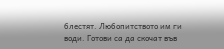блестят. Любопитството им ги води. Готови са да скочат във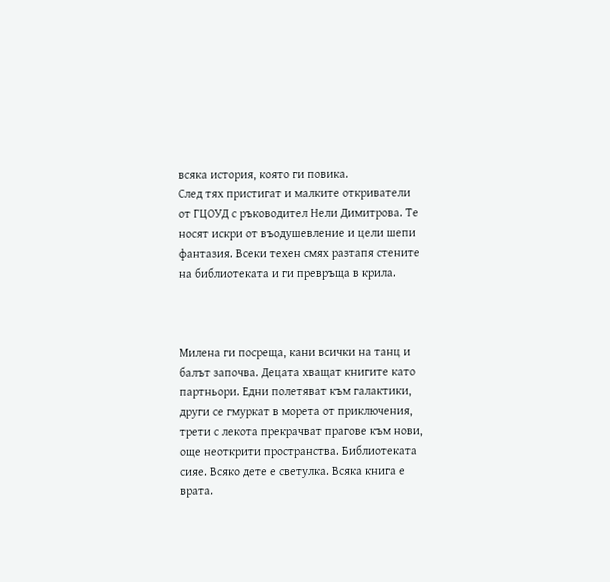всяка история, която ги повика.
След тях пристигат и малките откриватели от ГЦОУД с ръководител Нели Димитрова. Те носят искри от въодушевление и цели шепи фантазия. Всеки техен смях разтапя стените на библиотеката и ги превръща в крила.



Милена ги посреща, кани всички на танц и балът започва. Децата хващат книгите като партньори. Едни полетяват към галактики, други се гмуркат в морета от приключения, трети с лекота прекрачват прагове към нови, още неоткрити пространства. Библиотеката сияе. Всяко дете е светулка. Всяка книга е врата.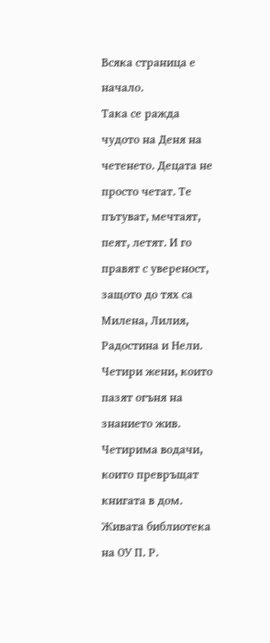Всяка страница е начало.
Така се ражда чудото на Деня на четенето. Децата не просто четат. Те пътуват, мечтаят, пеят, летят. И го правят с увереност, защото до тях са Милена, Лилия, Радостина и Нели. Четири жени, които пазят огъня на знанието жив. Четирима водачи, които превръщат книгата в дом.
Живата библиотека на ОУ П. Р.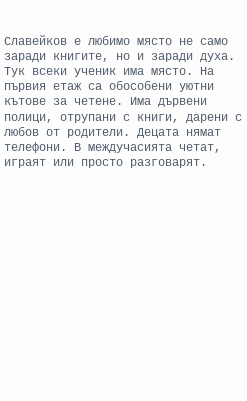Славейков е любимо място не само заради книгите, но и заради духа. Тук всеки ученик има място. На първия етаж са обособени уютни кътове за четене. Има дървени полици, отрупани с книги, дарени с любов от родители. Децата нямат телефони. В междучасията четат, играят или просто разговарят.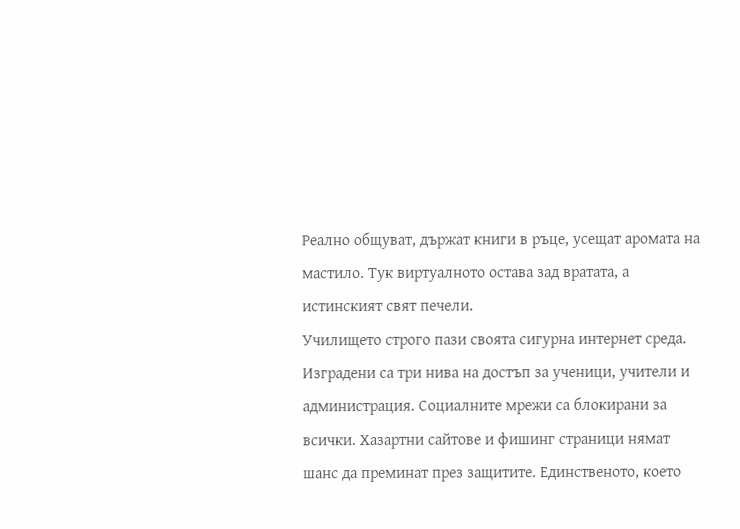Реално общуват, държат книги в ръце, усещат аромата на мастило. Тук виртуалното остава зад вратата, а истинският свят печели.
Училището строго пази своята сигурна интернет среда. Изградени са три нива на достъп за ученици, учители и администрация. Социалните мрежи са блокирани за всички. Хазартни сайтове и фишинг страници нямат шанс да преминат през защитите. Единственото, което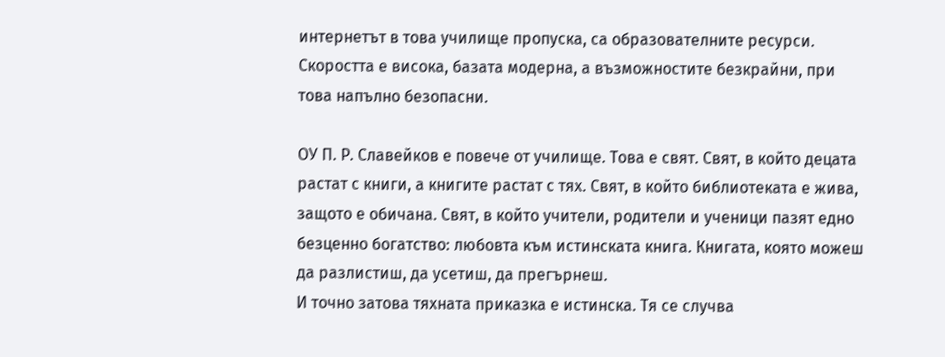интернетът в това училище пропуска, са образователните ресурси. Скоростта е висока, базата модерна, а възможностите безкрайни, при това напълно безопасни.

ОУ П. Р. Славейков е повече от училище. Това е свят. Свят, в който децата растат с книги, а книгите растат с тях. Свят, в който библиотеката е жива, защото е обичана. Свят, в който учители, родители и ученици пазят едно безценно богатство: любовта към истинската книга. Книгата, която можеш да разлистиш, да усетиш, да прегърнеш.
И точно затова тяхната приказка е истинска. Тя се случва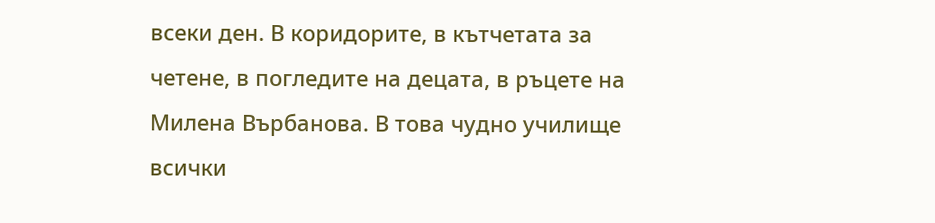всеки ден. В коридорите, в кътчетата за четене, в погледите на децата, в ръцете на Милена Върбанова. В това чудно училище всички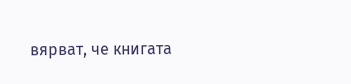вярват, че книгата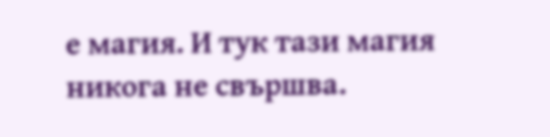е магия. И тук тази магия никога не свършва.